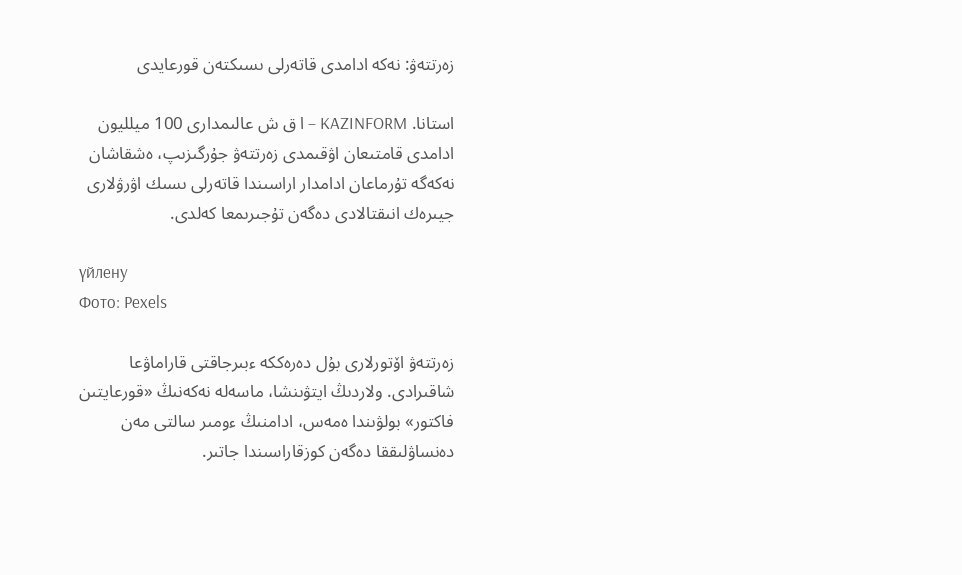زەرتتەۋ: نەكە ادامدى قاتەرلى ىسىكتەن قورعايدى

استانا. KAZINFORM – ا ق ش عالىمدارى 100 ميلليون ادامدى قامتىعان اۋقىمدى زەرتتەۋ جۇرگىزىپ، ەشقاشان نەكەگە تۇرماعان ادامدار اراسىندا قاتەرلى ىسىك اۋرۋلارى جيىرەك انىقتالادى دەگەن تۇجىرىمعا كەلدى.

үйлену
Фото: Pexels

زەرتتەۋ اۆتورلارى بۇل دەرەككە ءبىرجاقتى قاراماۋعا شاقىرادى. ولاردىڭ ايتۋىنشا، ماسەلە نەكەنىڭ «قورعايتىن فاكتور» بولۋىندا ەمەس، ادامنىڭ ءومىر سالتى مەن دەنساۋلىققا دەگەن كوزقاراسىندا جاتىر.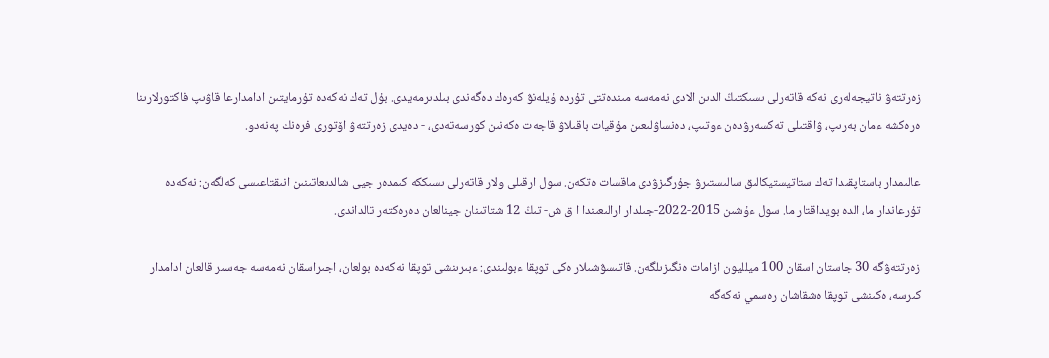زەرتتەۋ ناتيجەلەرى نەكە قاتەرلى ىسىكتىڭ الدىن الادى نەمەسە مىندەتتى تۇردە ۇيلەنۋ كەرەك دەگەندى بىلدىرمەيدى. بۇل تەك نەكەدە تۇرمايتىن ادامدارعا قاۋىپ فاكتورلارىنا ەرەكشە ءمان بەرىپ، ۋاقتىلى تەكسەرۋدەن ءوتىپ، دەنساۋلىعىن مۇقيات باقىلاۋ قاجەت ەكەنىن كورسەتەدى، - دەيدى زەرتتەۋ اۆتورى فرەنك پەنەدو.

عالىمدار باستاپقىدا تەك ستاتيستيكالىق سالىستىرۋ جۇرگىزۋدى ماقسات ەتكەن. سول ارقىلى ولار قاتەرلى ىسىككە كىمدەر جيى شالدىعاتىنىن انىقتاعىسى كەلگەن: نەكەدە تۇرعاندار ما، الدە بويداقتار ما. سول ءۇشىن 2015-2022-جىلدار ارالىعىندا ا ق ش- تىڭ 12 شتاتىنان جينالعان دەرەكتەر تالداندى.

زەرتتەۋگە 30 جاستان اسقان 100 ميلليون ازامات ەنگىزىلگەن. قاتىسۋشىلار ەكى توپقا ءبولىندى: ءبىرىنشى توپقا نەكەدە بولعان، اجىراسقان نەمەسە جەسىر قالعان ادامدار كىرسە، ەكىنشى توپقا ەشقاشان رەسمي نەكەگە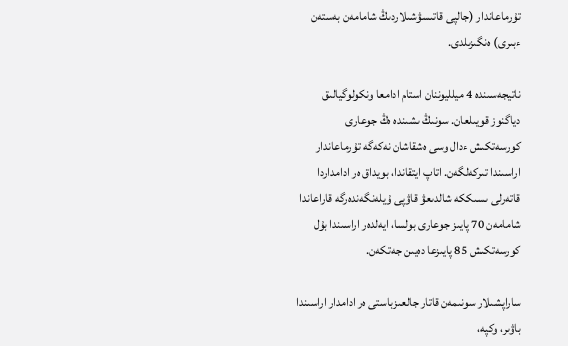تۇرماعاندار (جالپى قاتىسۋشىلاردىڭ شامامەن بەستەن ءبىرى) ەنگىزىلدى.

ناتيجەسىندە 4 ميلليوننان استام ادامعا ونكولوگيالىق دياگنوز قويىلعان. سونىڭ ىشىندە ەڭ جوعارى كورسەتكىش ءدال وسى ەشقاشان نەكەگە تۇرماعاندار اراسىندا تىركەلگەن. اتاپ ايتقاندا، بويداق ەر ادامداردا قاتەرلى ىسىككە شالدىعۋ قاۋپى ۇيلەنگەندەرگە قاراعاندا شامامەن 70 پايىز جوعارى بولسا، ايەلدەر اراسىندا بۇل كورسەتكىش 85 پايىزعا دەيىن جەتكەن.

ساراپشىلار سونىمەن قاتار جالعىزباستى ەر ادامدار اراسىندا باۋىر، وكپە،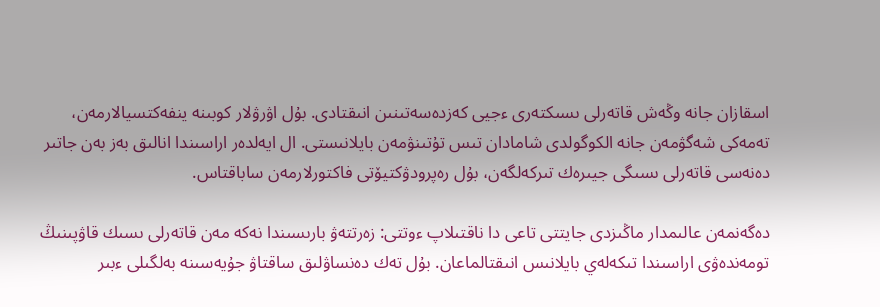اسقازان جانە وڭەش قاتەرلى ىسىكتەرى ءجيى كەزدەسەتىنىن انىقتادى. بۇل اۋرۋلار كوبىنە ينفەكتسيالارمەن، تەمەكى شەگۋمەن جانە الكوگولدى شامادان تىس تۇتىنۋمەن بايلانىستى. ال ايەلدەر اراسىندا انالىق بەز بەن جاتىر دەنەسى قاتەرلى ىسىگى جيىرەك تىركەلگەن، بۇل رەپرودۋكتيۆتى فاكتورلارمەن ساباقتاس.

دەگەنمەن عالىمدار ماڭىزدى جايتتى تاعى دا ناقتىلاپ ءوتتى: زەرتتەۋ بارىسىندا نەكە مەن قاتەرلى ىسىك قاۋپىنىڭ تومەندەۋى اراسىندا تىكەلەي بايلانىس انىقتالماعان. بۇل تەك دەنساۋلىق ساقتاۋ جۇيەسىنە بەلگىلى ءبىر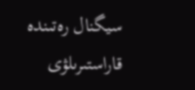سيگنال رەتىندە قاراستىرىلۋى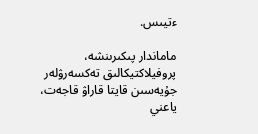ءتيىس.

ماماندار پىكىرىنشە، پروفيلاكتيكالىق تەكسەرۋلەر جۇيەسىن قايتا قاراۋ قاجەت، ياعني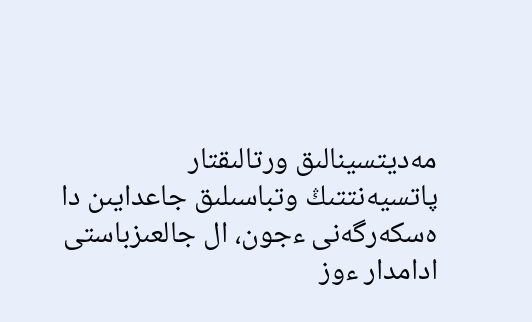مەديتسينالىق ورتالىقتار پاتسيەنتتىڭ وتباسىلىق جاعدايىن دا ەسكەرگەنى ءجون، ال جالعىزباستى ادامدار ءوز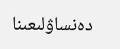دەنساۋلىعىنا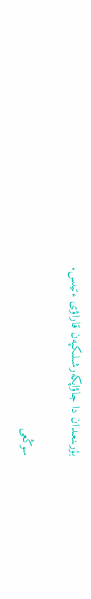بۇرىنعىدان دا جاۋاپكەرشىلىكپەن قاراۋى ءتيىس.

سوڭعى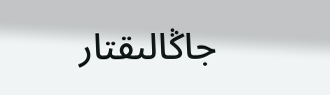جاڭالىقتار